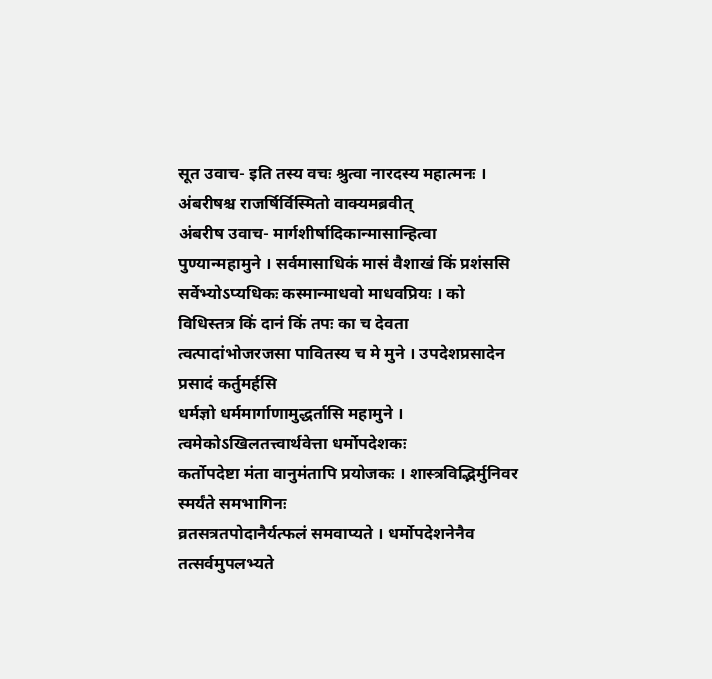सूत उवाच- इति तस्य वचः श्रुत्वा नारदस्य महात्मनः । अंबरीषश्च राजर्षिर्विस्मितो वाक्यमब्रवीत्
अंबरीष उवाच- मार्गशीर्षादिकान्मासान्हित्वा पुण्यान्महामुने । सर्वमासाधिकं मासं वैशाखं किं प्रशंससि
सर्वेभ्योऽप्यधिकः कस्मान्माधवो माधवप्रियः । को विधिस्तत्र किं दानं किं तपः का च देवता
त्वत्पादांभोजरजसा पावितस्य च मे मुने । उपदेशप्रसादेन प्रसादं कर्तुमर्हसि
धर्मज्ञो धर्ममार्गाणामुद्धर्तासि महामुने । त्वमेकोऽखिलतत्त्वार्थवेत्ता धर्मोपदेशकः
कर्तोपदेष्टा मंता वानुमंतापि प्रयोजकः । शास्त्रविद्भिर्मुनिवर स्मर्यंते समभागिनः
व्रतसत्रतपोदानैर्यत्फलं समवाप्यते । धर्मोपदेशनेनैव तत्सर्वमुपलभ्यते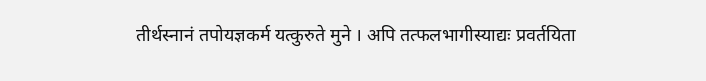तीर्थस्नानं तपोयज्ञकर्म यत्कुरुते मुने । अपि तत्फलभागीस्याद्यः प्रवर्तयिता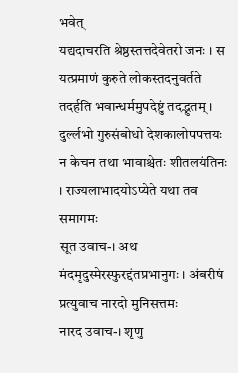भवेत्
यद्यदाचरति श्रेष्ठस्तत्तदेवेतरो जनः । स यत्प्रमाणं कुरुते लोकस्तदनुवर्तते
तदर्हति भवान्धर्ममुपदेष्टुं तदद्भुतम् । दुर्ल्लभो गुरुसंबोधो देशकालोपपत्तयः
न केचन तथा भावाश्चेतः शीतलयंतिनः । राज्यलाभादयोऽप्येते यथा तव समागमः
सूत उवाच-। अथ मंदमृदुस्मेरस्फुरद्दंतप्रभानुगः । अंबरीषं प्रत्युवाच नारदो मुनिसत्तमः
नारद उवाच-। शृणु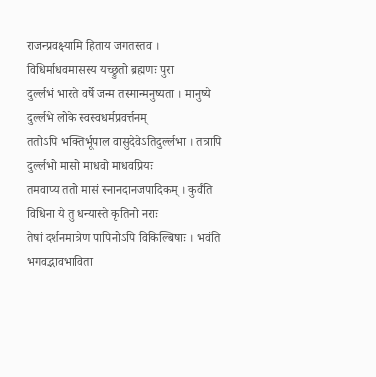राजन्प्रवक्ष्यामि हिताय जगतस्तव । विधिर्माधवमासस्य यच्छ्रुतो ब्रह्मणः पुरा
दुर्ल्लभं भारते वर्षे जन्म तस्मान्मनुष्यता । मानुष्ये दुर्ल्लभे लोके स्वस्वधर्मप्रवर्त्तनम्
ततोऽपि भक्तिर्भूपाल वासुदेवेऽतिदुर्ल्लभा । तत्रापि दुर्ल्लभो मासो माधवो माधवप्रियः
तमवाप्य ततो मासं स्नानदानजपादिकम् । कुर्वंति विधिना ये तु धन्यास्ते कृतिनो नराः
तेषां दर्शनमात्रेण पापिनोऽपि विकिल्बिषाः । भवंति भगवद्भावभाविता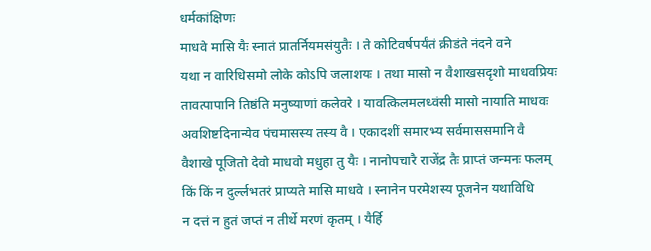धर्मकांक्षिणः
माधवे मासि यैः स्नातं प्रातर्नियमसंयुतैः । ते कोटिवर्षपर्यंतं क्रीडंते नंदने वने
यथा न वारिधिसमो लोके कोऽपि जलाशयः । तथा मासो न वैशाखसदृशो माधवप्रियः
तावत्पापानि तिष्ठंति मनुष्याणां कलेवरे । यावत्किलमलध्वंसी मासो नायाति माधवः
अवशिष्टदिनान्येव पंचमासस्य तस्य वै । एकादशीं समारभ्य सर्वमाससमानि वै
वैशाखे पूजितो देवो माधवो मधुहा तु यैः । नानोपचारै राजेंद्र तैः प्राप्तं जन्मनः फलम्
किं किं न दुर्ल्लभतरं प्राप्यते मासि माधवे । स्नानेन परमेशस्य पूजनेन यथाविधि
न दत्तं न हुतं जप्तं न तीर्थे मरणं कृतम् । यैर्हि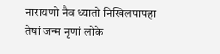नारायणो नैव ध्यातो निखिलपापहा
तेषां जन्म नृणां लोके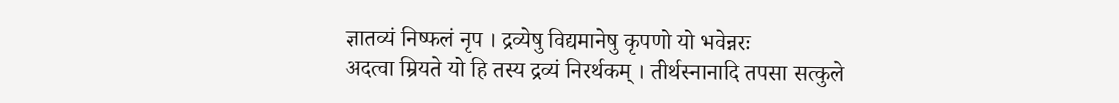ज्ञातव्यं निष्फलं नृप । द्रव्येषु विद्यमानेषु कृपणो यो भवेन्नरः
अदत्वा म्रियते यो हि तस्य द्रव्यं निरर्थकम् । तीर्थस्नानादि तपसा सत्कुले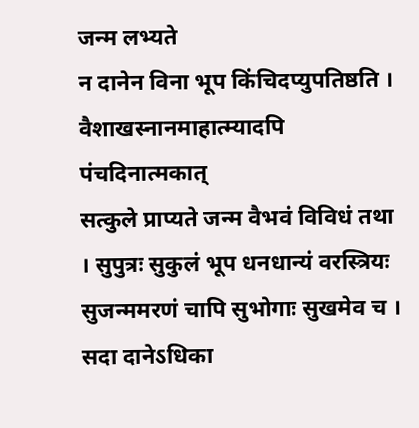जन्म लभ्यते
न दानेन विना भूप किंचिदप्युपतिष्ठति । वैशाखस्नानमाहात्म्यादपि पंचदिनात्मकात्
सत्कुले प्राप्यते जन्म वैभवं विविधं तथा । सुपुत्रः सुकुलं भूप धनधान्यं वरस्त्रियः
सुजन्ममरणं चापि सुभोगाः सुखमेव च । सदा दानेऽधिका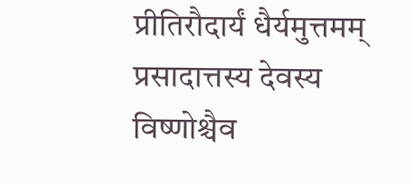प्रीतिरौदार्यं धैर्यमुत्तमम्
प्रसादात्तस्य देवस्य विष्णोश्चैव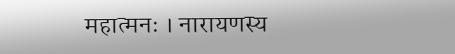महात्मनः । नारायणस्य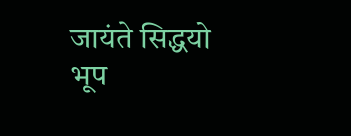जायंते सिद्धयो भूप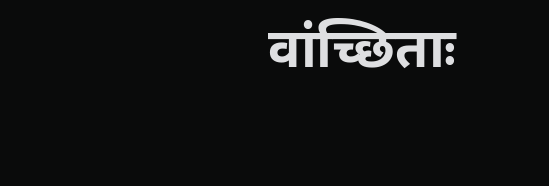वांच्छिताः